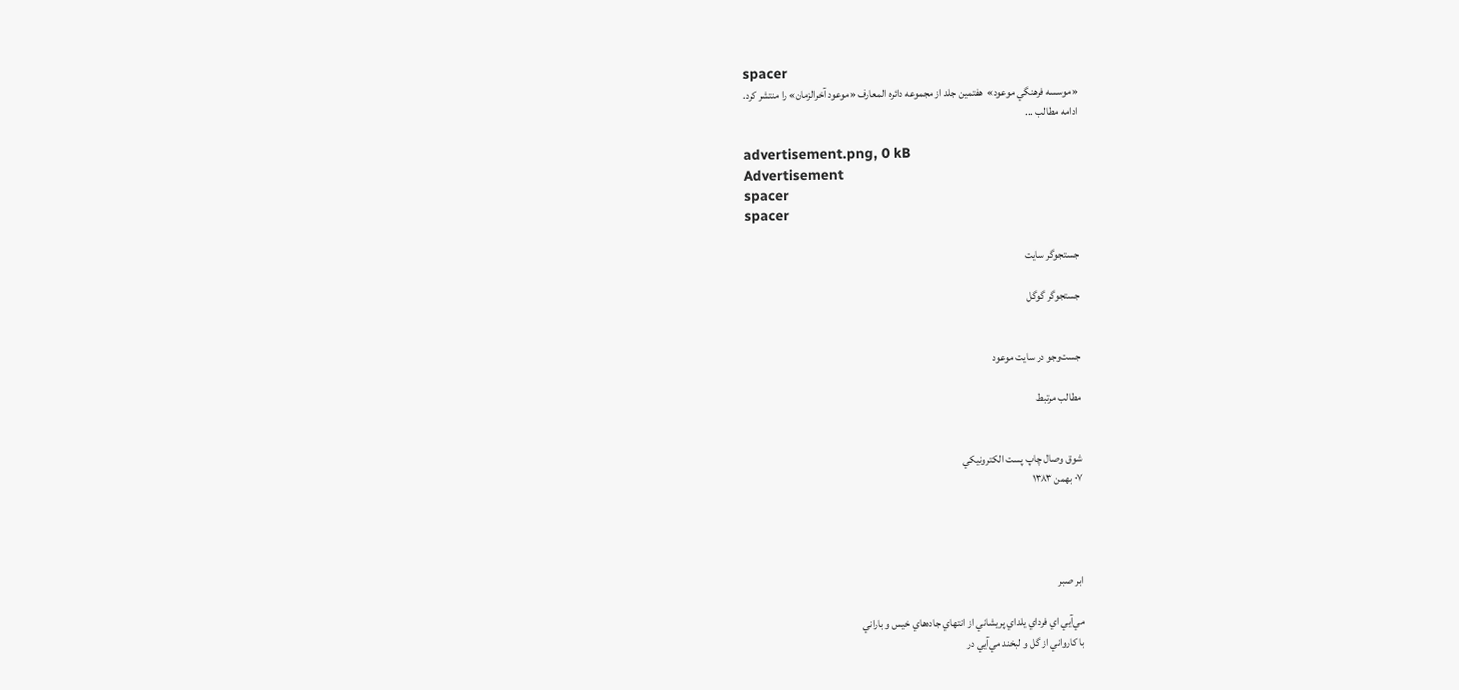spacer
«موسسه فرهنگي موعود»  هفتمين جلد از مجموعه دائره المعارف «موعود آخرالزمان» را منتشر کرد.
ادامه مطالب ...

advertisement.png, 0 kB
Advertisement
spacer
spacer

جستجوگر سايت

جستجوگر گوگل


جست‌وجو در سايت موعود

مطالب مرتبط


شوق‌ وصال‌ چاپ پست الكترونيكي
۰۷ بهمن ۱۳۸۳




ابر صبر

مي‌آيي‌ اي‌ فرداي‌ يلداي‌ پريشاني‌ از انتهاي‌ جاده‌هاي‌ خيس‌ و باراني‌
با كارواني‌ از گل‌ و لبخند مي‌آيي‌ در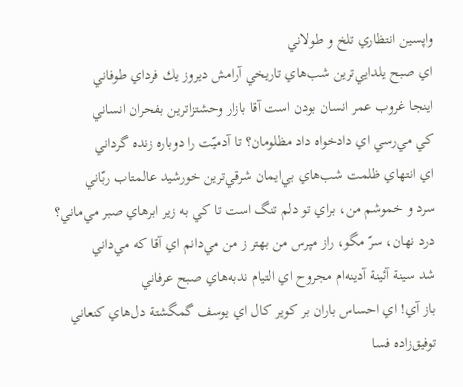واپسين‌ انتظاري‌ تلخ‌ و طولاني‌
اي‌ صبح‌ يلدايي‌ترين‌ شب‌هاي‌ تاريخي‌ آرامش‌ ديروز يك‌ فرداي‌ طوفاني‌
اينجا غروب‌ عمر انسان‌ بودن‌ است‌ آقا بازار وحشتزاترين‌ بفحران‌ انساني‌
كي‌ مي‌رسي‌ اي‌ دادخواه‌ داد مظلومان‌؟ تا آدميّت‌ را دوباره‌ زنده‌ گرداني‌
اي‌ انتهاي‌ ظلمت‌ شب‌هاي‌ بي‌ايمان‌ شرقي‌ترين‌ خورشيد عالمتاب‌ ربّاني‌
سرد و خموشم‌ من‌، براي‌ تو دلم‌ تنگ‌ است‌ تا كي‌ به‌ زير ابرهاي‌ صبر مي‌ماني‌؟
درد نهان‌، سرّ مگو، راز مپرس‌ من‌ بهتر ز من‌ مي‌دانم‌ اي‌ آقا كه‌ مي‌داني‌
شد سينة‌ آئينة‌ آدينه‌ام‌ مجروح‌ اي‌ التيام‌ ندبه‌هاي‌ صبح‌ عرفاني‌
باز آي‌! اي‌ احساس‌ باران‌ بر كوير كال‌ اي‌ يوسف‌ گمگشتة‌ دل‌هاي‌ كنعاني‌
توفيق‌زاده‌ فسا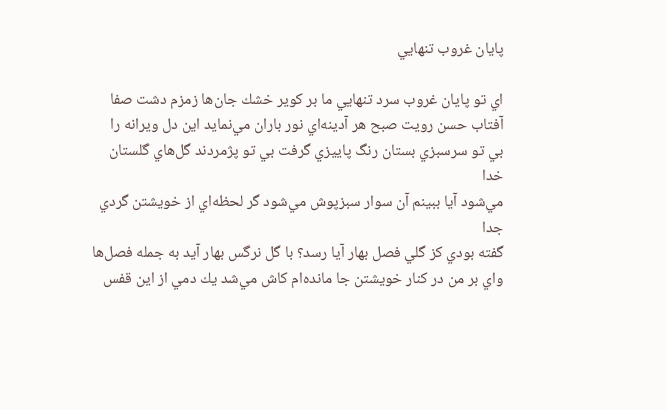پايان‌ غروب‌ تنهايي‌

اي‌ تو پايان‌ غروب‌ سرد تنهايي‌ ما بر كوير خشك‌ جان‌ها زمزم‌ دشت‌ صفا
آفتاب‌ حسن‌ رويت‌ صبح‌ هر آدينه‌اي‌ نور باران‌ مي‌نمايد اين‌ دل‌ ويرانه‌ را
بي‌ تو سرسبزي‌ بستان‌ رنگ‌ پاييزي‌ گرفت‌ بي‌ تو پژمردند گل‌هاي‌ گلستان‌ خدا
مي‌شود آيا ببينم‌ آن‌ سوار سبزپوش‌ مي‌شود گر لحظه‌اي‌ از خويشتن‌ گردي‌ جدا
گفته‌ بودي‌ كز گلي‌ فصل‌ بهار آيا رسد؟ با گل‌ نرگس‌ بهار آيد به‌ جمله‌ فصل‌ها
واي‌ بر من‌ در كنار خويشتن‌ جا مانده‌ام‌ كاش‌ مي‌شد يك‌ دمي‌ از اين‌ قفس‌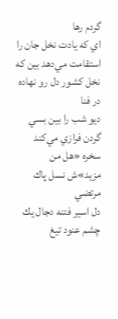گردم‌ رها
اي‌ كه‌ يادت‌ نخل‌ جان‌ را استقامت‌ مي‌دهد بين‌ كه‌ نخل‌ كشور دل‌ رو نهاده‌ در فنا
ديو شب‌ را بين‌ بسي‌ گردن‌ فرازي‌ مي‌كند سخره‌ «هل‌ من‌ مزيد»ش‌ نسل‌ پاك‌ مرتضي‌
دل‌ اسير فتنه‌ دجال‌ يك‌ چشم‌ عنود تيغ‌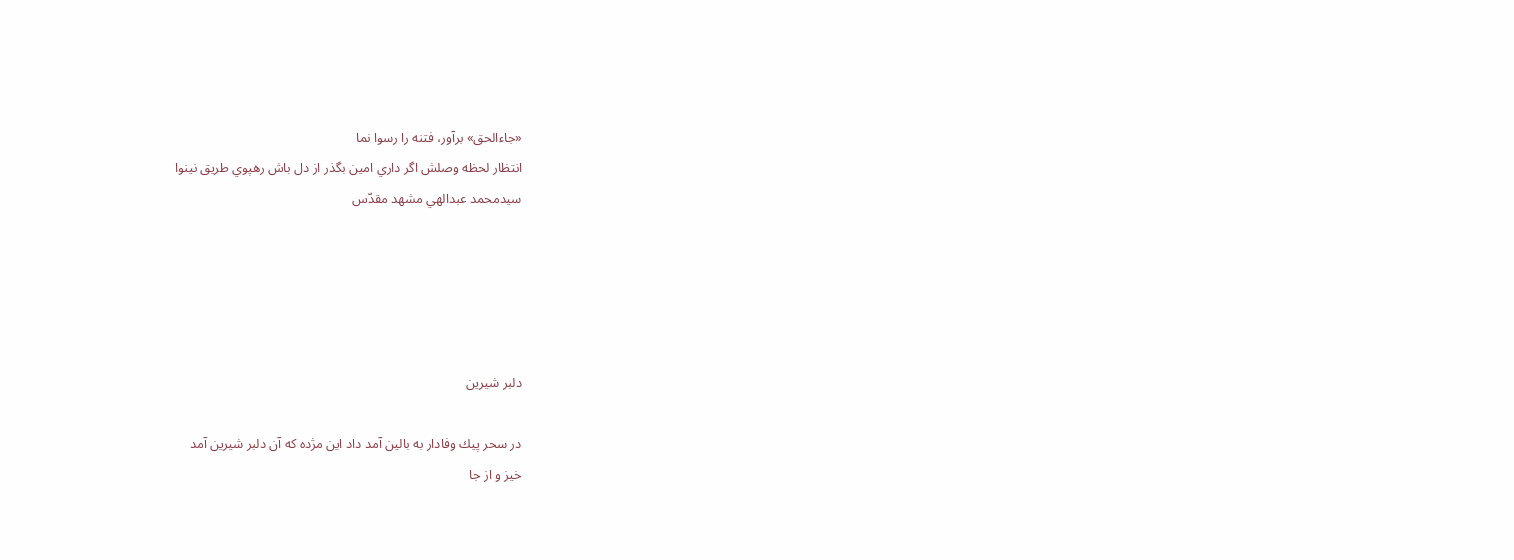«جاءالحق‌» برآور، فتنه‌ را رسوا نما
انتظار لحظه‌ وصلش‌ اگر داري‌ امين‌ بگذر از دل‌ باش‌ رهپوي‌ طريق‌ نينوا
سيدمحمد عبدالهي‌ مشهد مقدّس‌





دلبر شيرين‌

در سحر پيك‌ وفادار به‌ بالين‌ آمد داد اين‌ مژده‌ كه‌ آن‌ دلبر شيرين‌ آمد
خيز و از جا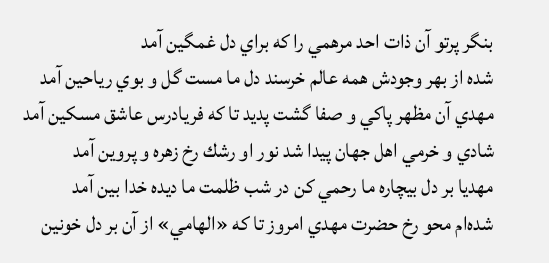بنگر پرتو آن‌ ذات‌ احد مرهمي‌ را كه‌ براي‌ دل‌ غمگين‌ آمد
شده‌ از بهر وجودش‌ همه‌ عالم‌ خرسند دل‌ ما مست‌ گل‌ و بوي‌ رياحين‌ آمد
مهدي‌ آن‌ مظهر پاكي‌ و صفا گشت‌ پديد تا كه‌ فريادرس‌ عاشق‌ مسكين‌ آمد
شادي‌ و خرمي‌ اهل‌ جهان‌ پيدا شد نور او رشك‌ رخ‌ زهره‌ و پروين‌ آمد
مهديا بر دل‌ بيچاره‌ ما رحمي‌ كن‌ در شب‌ ظلمت‌ ما ديده‌ خدا بين‌ آمد
شده‌ام‌ محو رخ‌ حضرت‌ مهدي‌ امروز تا كه‌ «الهامي‌» از آن‌ بر دل‌ خونين‌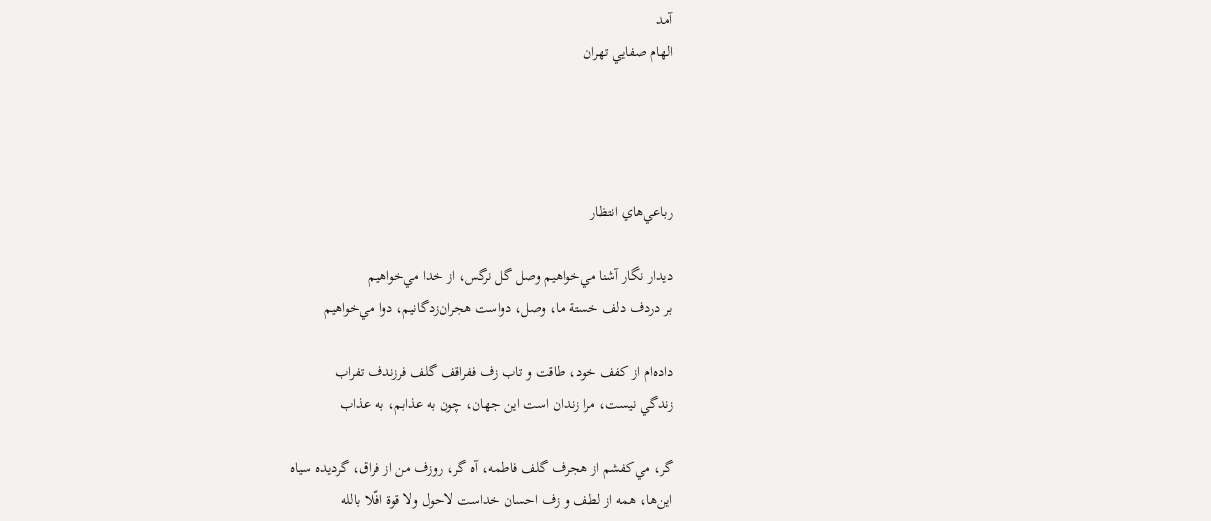آمد
الهام‌ صفايي‌ تهران‌




رباعي‌هاي‌ انتظار

ديدار نگار آشنا مي‌خواهيم‌ وصل‌ گل‌ نرگس‌، از خدا مي‌خواهيم‌
بر دردف دلف خستة‌ ما، وصل‌، دواست‌ هجران‌زدگانيم‌، دوا مي‌خواهيم‌

داده‌ام‌ از كفف خود، طاقت‌ و تاب‌ زف ففراقف گلف فرزندف تفراب‌
زندگي‌ نيست‌، مرا زندان‌ است‌ اين‌ جهان‌، چون‌ به‌ عذابم‌، به‌ عذاب‌

گر، مي‌كفشم‌ از هجرف گلف فاطمه‌، آه‌ گر، روزف من‌ از فراق‌، گرديده‌ سياه‌
اين‌ها، همه‌ از لطف‌ و زف احسان‌ خداست‌ لاحول‌ ولا قوة‌ افّلا بالله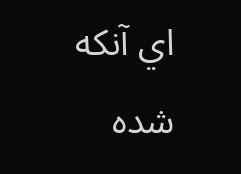اي‌ آنكه‌ شده‌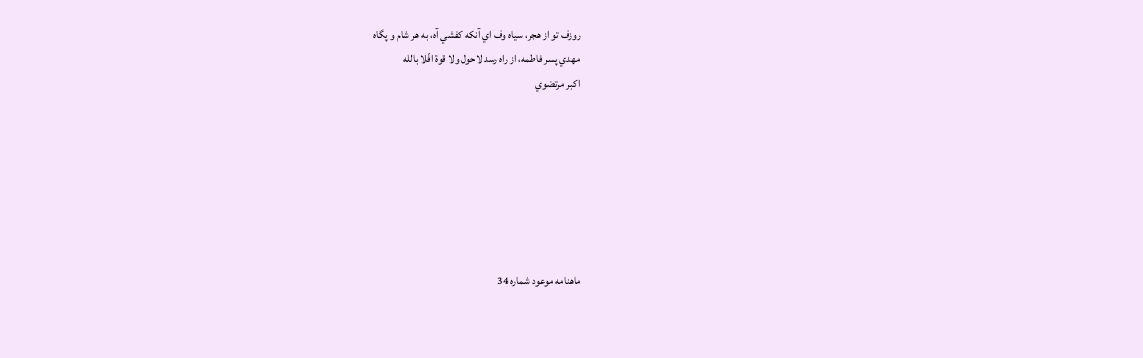روزف تو از هجر، سياه‌ وف اي‌ آنكه‌ كفشي‌ آه‌، به‌ هر شام‌ و پگاه‌
مهدي‌ پسر فاطمه‌، از راه‌ رسد لاحول‌ ولا قوة‌ افّلا بالله
اكبر مرتضوي‌







ماهنامه موعود شماره‌ 34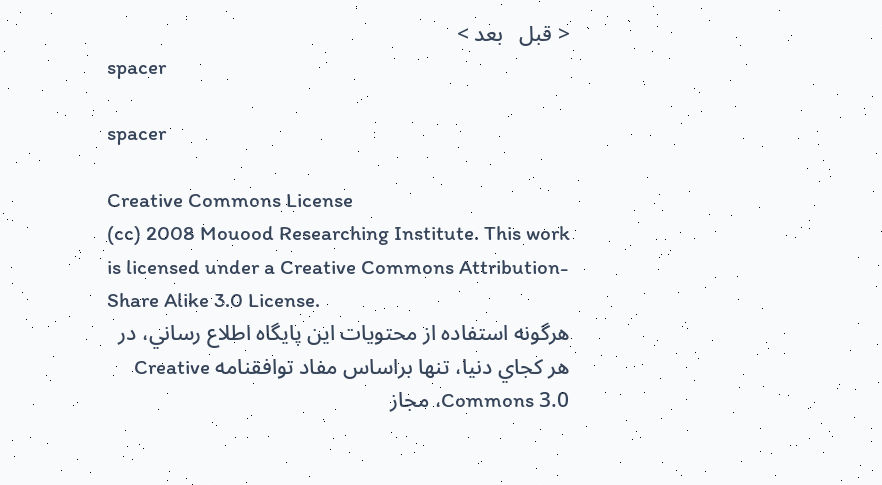< قبل   بعد >
spacer

spacer

Creative Commons License
(cc) 2008 Mouood Researching Institute. This work is licensed under a Creative Commons Attribution-Share Alike 3.0 License.
هرگونه استفاده از محتويات اين پايگاه اطلاع رساني، در هر کجاي دنيا، تنها براساس مفاد توافقنامه Creative Commons 3.0، مجاز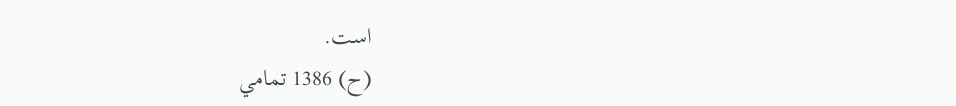است.
(ح) 1386 تمامي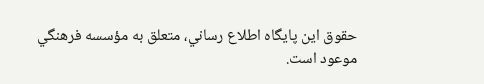حقوق اين پايگاه اطلاع رساني، متعلق به مؤسسه فرهنگي موعود است.